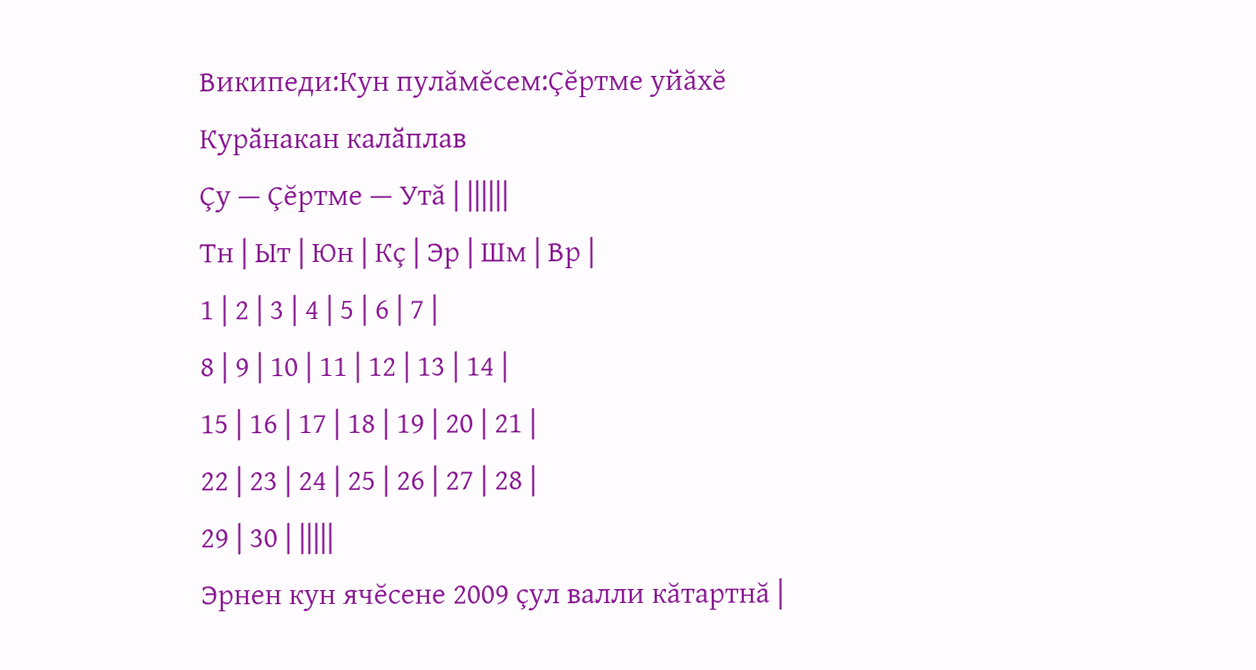Википеди:Кун пулăмĕсем:Çĕртме уйăхĕ
Курӑнакан калӑплав
Çу — Çĕртме — Утă | ||||||
Тн | Ыт | Юн | Кç | Эр | Шм | Вр |
1 | 2 | 3 | 4 | 5 | 6 | 7 |
8 | 9 | 10 | 11 | 12 | 13 | 14 |
15 | 16 | 17 | 18 | 19 | 20 | 21 |
22 | 23 | 24 | 25 | 26 | 27 | 28 |
29 | 30 | |||||
Эрнен кун ячĕсене 2009 çул валли кăтартнă |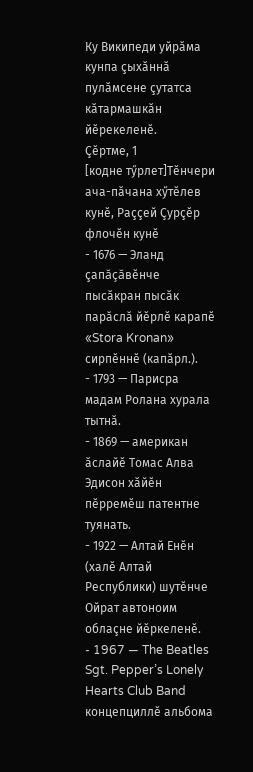Ку Википеди уйрăма кунпа çыхăннă пулăмсене çутатса кăтармашкăн йĕрекеленĕ.
Çĕртме, 1
[кодне тӳрлет]Тĕнчери ача-пăчана хӳтĕлев кунĕ, Раççей Çурçĕр флочĕн кунĕ
- 1676 — Эланд çапăçăвĕнче пысăкран пысăк парӑслӑ йĕрлĕ карапĕ «Stora Kronan» сирпĕннĕ (капăрл.).
- 1793 — Парисра мадам Ролана хурала тытнă.
- 1869 — американ ăслайĕ Томас Алва Эдисон хăйĕн пĕрремĕш патентне туянать.
- 1922 — Алтай Енĕн (халĕ Алтай Республики) шутĕнче Ойрат автоноим облаçне йĕркеленĕ.
- 1967 — The Beatles Sgt. Pepper’s Lonely Hearts Club Band концепциллĕ альбома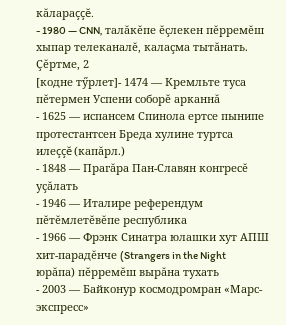кăлараççĕ.
- 1980 — CNN, талăкĕпе ĕçлекен пĕрремĕш хыпар телеканалĕ, калаçма тытăнать.
Çĕртме, 2
[кодне тӳрлет]- 1474 — Кремльте туса пĕтермен Успени соборĕ арканнă
- 1625 — испансем Спинола ертсе пынипе протестантсен Бреда хулине туртса илеççĕ (капăрл.)
- 1848 — Прагăра Пан-Славян конгресĕ уçăлать
- 1946 — Италире референдум пĕтĕмлетĕвĕпе республика
- 1966 — Фрэнк Синатра юлашки хут АПШ хит-парадĕнче (Strangers in the Night юрăпа) пĕрремĕш вырăна тухать
- 2003 — Байконур космодромран «Марс-экспресс»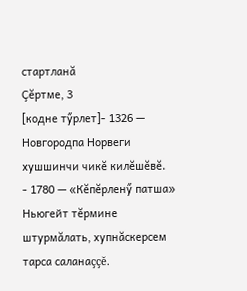стартланă
Çĕртме, 3
[кодне тӳрлет]- 1326 — Новгородпа Норвеги хушшинчи чикĕ килĕшĕвĕ.
- 1780 — «Кĕпĕрленӳ патша» Ньюгейт тĕрмине штурмăлать, хупнăскерсем тарса саланаççĕ.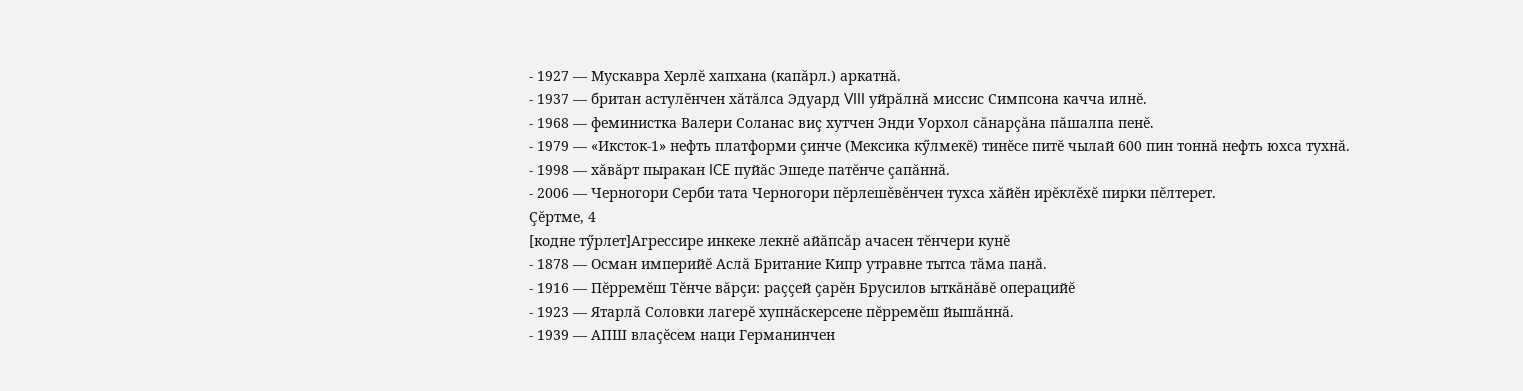- 1927 — Мускавра Херлĕ хапхана (капăрл.) аркатнă.
- 1937 — британ астулĕнчен хăтăлса Эдуард VIII уйрăлнă миссис Симпсона качча илнĕ.
- 1968 — феминистка Валери Соланас виç хутчен Энди Уорхол сăнарçăна пăшалпа пенĕ.
- 1979 — «Иксток-1» нефть платформи çинче (Мексика кӳлмекĕ) тинĕсе питĕ чылай 600 пин тоннă нефть юхса тухнă.
- 1998 — хăвăрт пыракан ICE пуйăс Эшеде патĕнче çапăннă.
- 2006 — Черногори Серби тата Черногори пĕрлешĕвĕнчен тухса хăйĕн ирĕклĕхĕ пирки пĕлтерет.
Çĕртме, 4
[кодне тӳрлет]Агрессире инкеке лекнĕ айăпсăр ачасен тĕнчери кунĕ
- 1878 — Осман империйĕ Аслă Британие Кипр утравне тытса тăма панă.
- 1916 — Пĕрремĕш Тĕнче вăрçи: раççей çарĕн Брусилов ыткăнăвĕ операцийĕ
- 1923 — Ятарлă Соловки лагерĕ хупнăскерсене пĕрремĕш йышăннă.
- 1939 — АПШ влаçĕсем наци Германинчен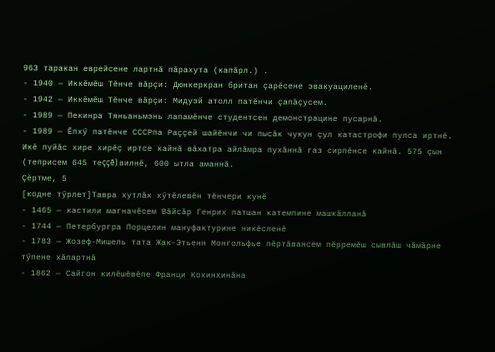963 таракан еврейсене лартнă пăрахута (капăрл.) .
- 1940 — Иккĕмĕш Тĕнче вăрçи: Дюнкеркран британ çарĕсене эвакуациленĕ.
- 1942 — Иккĕмĕш Тĕнче вăрçи: Мидуэй атолл патĕнчи çапăçусем.
- 1989 — Пекинра Тяньаньмэнь лапамĕнче студентсен демонстрацине пусарнă.
- 1989 — Ӗпхӳ патĕнче СССРпа Раççей шайĕнчи чи пысăк чукун çул катастрофи пулса иртнĕ. Икĕ пуйăс хире хирĕç иртсе кайнă вăхатра айлăмра пухăннă газ сирпĕнсе кайнă. 575 çын (теприсем 645 теççĕ) вилнĕ, 600 ытла аманнă.
Çĕртме, 5
[кодне тӳрлет]Тавра хутлăх хӳтĕлевĕн тĕнчери кунĕ
- 1465 — кастили магначĕсем Вăйсăр Генрих патшан катемпине машкăлланă
- 1744 — Петербургра Порцелин мануфактурине никĕсленĕ
- 1783 — Жозеф-Мишель тата Жак-Этьенн Монгольфье пĕртăвансем пĕрремĕш сывлăш чăмăрне тӳпене хăпартнă
- 1862 — Сайгон килĕшĕвĕпе Франци Кохинхинăна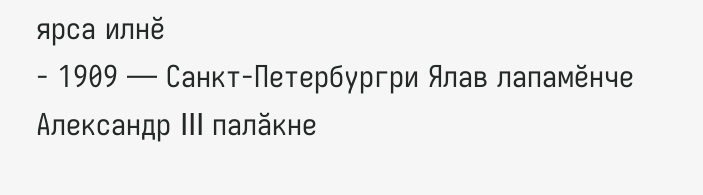ярса илнĕ
- 1909 — Санкт-Петербургри Ялав лапамĕнче Александр III палăкне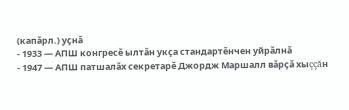(капăрл.) уçнă
- 1933 — АПШ конгресĕ ылтăн укçа стандартĕнчен уйрăлнă
- 1947 — АПШ патшалăх секретарĕ Джордж Маршалл вăрçă хыççăн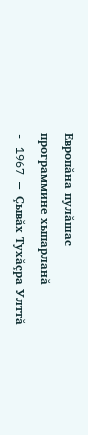Европăна пулăшас программине хыпарланă
- 1967 — Çывăх Тухăçра Улттă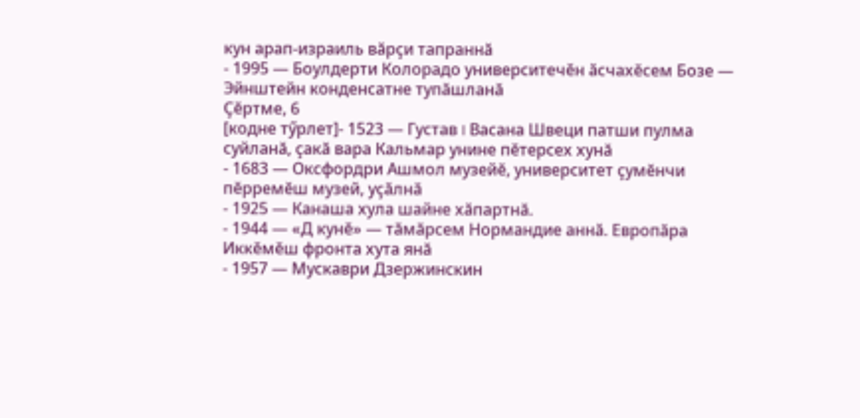кун арап-израиль вăрçи тапраннă
- 1995 — Боулдерти Колорадо университечĕн ăсчахĕсем Бозе — Эйнштейн конденсатне тупăшланă
Çĕртме, 6
[кодне тӳрлет]- 1523 — Густав I Васана Швеци патши пулма суйланă, çакă вара Кальмар унине пĕтерсех хунă
- 1683 — Оксфордри Ашмол музейĕ, университет çумĕнчи пĕрремĕш музей, уçăлнă
- 1925 — Канаша хула шайне хăпартнă.
- 1944 — «Д кунĕ» — тăмăрсем Нормандие аннă. Европăра Иккĕмĕш фронта хута янă
- 1957 — Мускаври Дзержинскин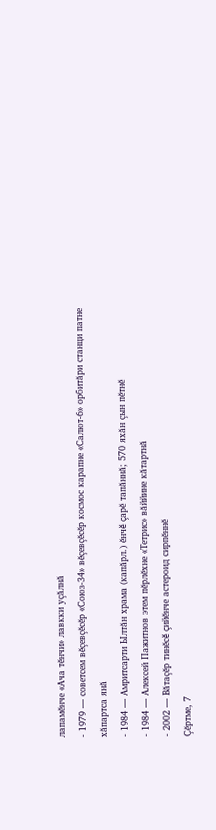лапамĕнче «Ача тĕнчи» лавкки уçăлнă
- 1979 — советсем вĕçевçĕсĕр «Союз-34» вĕçевçĕсĕр космос карапне «Салют-6» орбитăри станци патне хăпартса янă
- 1984 — Амритсарти Ылтăн храма (капăрл.) ĕнчĕ çарĕ тапăннă; 570 яхăн çын пĕтнĕ
- 1984 — Алексей Пажитнов этем пĕрлĕхне «Тетрис» вăййине кăтартнă
- 2002 — Вăтаçĕр тинĕсĕ çийĕнче астероид сирпĕннĕ
Çĕртме, 7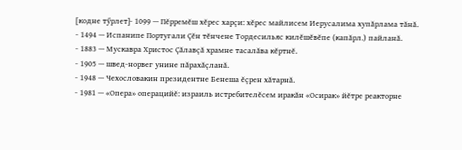[кодне тӳрлет]- 1099 — Пĕрремĕш хĕрес харçи: хĕрес майлисем Иерусалима хупăрлама тăнă.
- 1494 — Испанипе Португали Çĕн тĕнчене Тордесильяс килĕшĕвĕпе (капăрл.) пайланă.
- 1883 — Мускавра Христос Çăлавçă храмне тасалăва кĕртнĕ.
- 1905 — швед-норвег унине пăрахăçланă.
- 1948 — Чехословакин президентне Бенеша ĕçрен хăтарнă.
- 1981 — «Опера» операцийĕ: израиль истребителĕсем иракăн «Осирак» йĕтре реакторне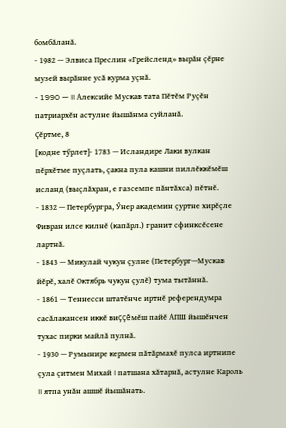бомбăланă.
- 1982 — Элвиса Преслин «Грейсленд» вырăн çĕрне музей вырăнне усă курма уçнă.
- 1990 — II Алексийе Мускав тата Пĕтĕм Руçĕн патриархĕн астулне йышăнма суйланă.
Çĕртме, 8
[кодне тӳрлет]- 1783 — Исландире Лаки вулкан пĕрхĕтме пуçлать, çакна пула кашни пиллĕккĕмĕш исланд (выçлăхран, е газсемпе пăнтăхса) пĕтнĕ.
- 1832 — Петербургра, Ӳнер академин çуртне хирĕçле Фивран илсе килнĕ (капăрл.) гранит сфинксĕсене лартнă.
- 1843 — Микулай чукун çулне (Петербург—Мускав йĕрĕ, халĕ Октябрь чукун çулĕ) тума тытăннă.
- 1861 — Теннесси штатĕнче иртнĕ референдумра сасăлакансен иккĕ виççĕмĕш пайĕ АПШ йышĕнчен тухас пирки майлă пулнă.
- 1930 — Румынире кермен пăтăрмахĕ пулса иртнипе çула çитмен Михай I патшана хăтарнă, астулне Кароль II ятпа унăн ашшĕ йышăнать.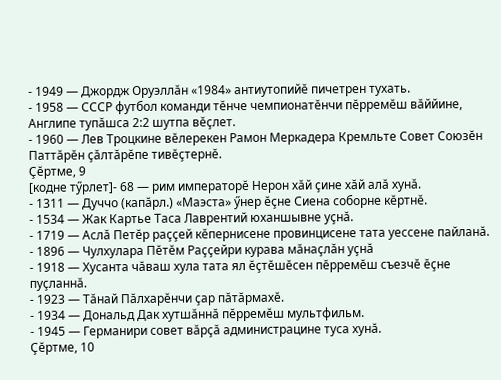- 1949 — Джордж Оруэллăн «1984» антиутопийĕ пичетрен тухать.
- 1958 — СССР футбол команди тĕнче чемпионатĕнчи пĕрремĕш вăййине, Англипе тупăшса 2:2 шутпа вĕçлет.
- 1960 — Лев Троцкине вĕлерекен Рамон Меркадера Кремльте Совет Союзĕн Паттăрĕн çăлтăрĕпе тивĕçтернĕ.
Çĕртме, 9
[кодне тӳрлет]- 68 — рим императорĕ Нерон хăй çине хăй алă хунă.
- 1311 — Дуччо (капăрл.) «Маэста» ӳнер ĕçне Сиена соборне кĕртнĕ.
- 1534 — Жак Картье Таса Лаврентий юханшывне уçнă.
- 1719 — Аслă Петĕр раççей кĕпернисене провинцисене тата уессене пайланă.
- 1896 — Чулхулара Пĕтĕм Раççейри курава мăнаçлăн уçнă
- 1918 — Хусанта чăваш хула тата ял ĕçтĕшĕсен пĕрремĕш съезчĕ ĕçне пуçланнă.
- 1923 — Тăнай Пăлхарĕнчи çар пăтăрмахĕ.
- 1934 — Дональд Дак хутшăннă пĕрремĕш мультфильм.
- 1945 — Германири совет вăрçă администрацине туса хунă.
Çĕртме, 10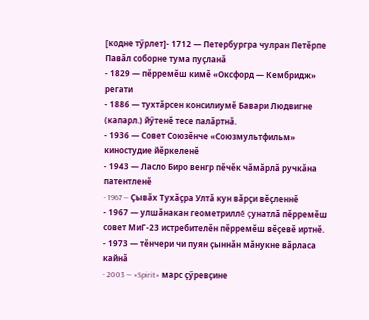[кодне тӳрлет]- 1712 — Петербургра чулран Петĕрпе Павăл соборне тума пуçланă
- 1829 — пĕрремĕш кимĕ «Оксфорд — Кембридж» регати
- 1886 — тухтăрсен консилиумĕ Бавари Людвигне (капарл.) йӳтенĕ тесе палăртнă.
- 1936 — Совет Союзĕнче «Союзмультфильм» киностудие йĕркеленĕ
- 1943 — Ласло Биро венгр пĕчĕк чăмăрлă ручкăна патентленĕ
- 1967 — Çывăх Тухăçра Ултă кун вăрçи вĕçленнĕ
- 1967 — улшăнакан геометриллĕ çунатлă пĕрремĕш совет МиГ-23 истребителĕн пĕрремĕш вĕçевĕ иртнĕ.
- 1973 — тĕнчери чи пуян çыннăн мăнукне вăрласа кайнă
- 2003 — «Spirit» марс çӳревçине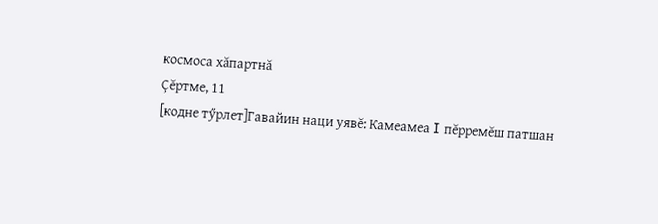космоса хăпартнă
Çĕртме, 11
[кодне тӳрлет]Гавайин наци уявĕ: Камеамеа I пĕрремĕш патшан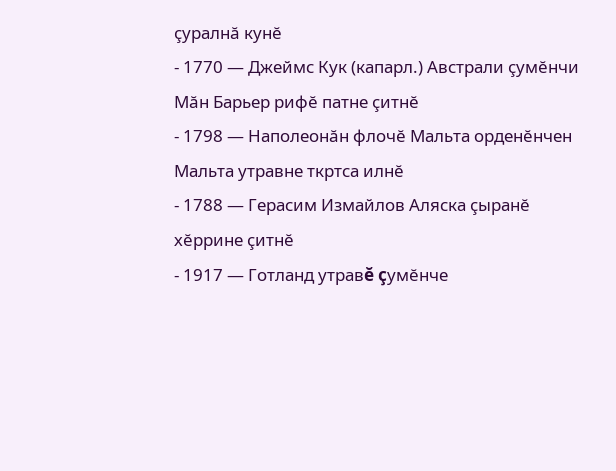çуралнă кунĕ
- 1770 — Джеймс Кук (капарл.) Австрали çумĕнчи Мăн Барьер рифĕ патне çитнĕ
- 1798 — Наполеонăн флочĕ Мальта орденĕнчен Мальта утравне ткртса илнĕ
- 1788 — Герасим Измайлов Аляска çыранĕ хĕррине çитнĕ
- 1917 — Готланд утравĕ çумĕнче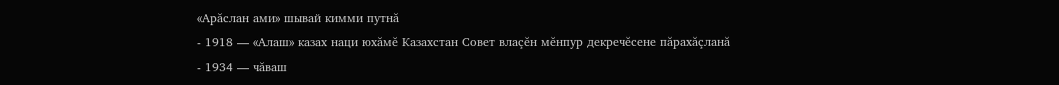«Арăслан ами» шывай кимми путнă
- 1918 — «Алаш» казах наци юхăмĕ Казахстан Совет влаçĕн мĕнпур декречĕсене пăрахăçланă
- 1934 — чăваш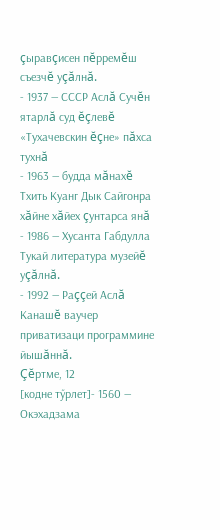çыравçисен пĕрремĕш съезчĕ уçăлнă.
- 1937 — СССР Аслă Сучĕн ятарлă суд ĕçлевĕ «Тухачевскин ĕçне» пăхса тухнă
- 1963 — будда мăнахĕ Тхить Куанг Дык Сайгонра хăйне хăйех çунтарса янă
- 1986 — Хусанта Габдулла Тукай литература музейĕ уçăлнă.
- 1992 — Раççей Аслă Канашĕ ваучер приватизаци программине йышăннă.
Çĕртме, 12
[кодне тӳрлет]- 1560 — Окэхадзама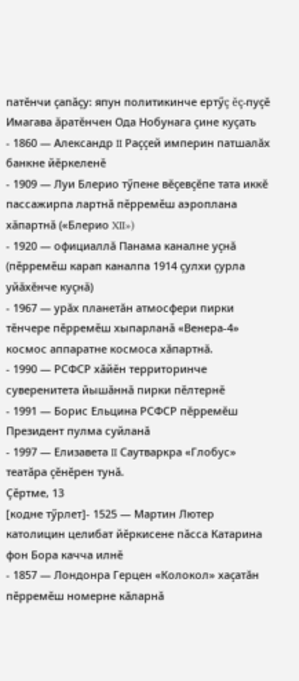патĕнчи çапăçу: япун политикинче ертӳç ĕç-пуçĕ Имагава ăратĕнчен Ода Нобунага çине куçать
- 1860 — Александр II Раççей империн патшалăх банкне йĕркеленĕ
- 1909 — Луи Блерио тӳпене вĕçевçĕпе тата иккĕ пассажирпа лартнă пĕрремĕш аэроплана хăпартнă («Блерио XII»)
- 1920 — официаллă Панама каналне уçнă (пĕрремĕш карап каналпа 1914 çулхи çурла уйăхĕнче куçнă)
- 1967 — урăх планетăн атмосфери пирки тĕнчере пĕрремĕш хыпарланă «Венера-4» космос аппаратне космоса хăпартнă.
- 1990 — РСФСР хăйĕн территоринче суверенитета йышăннă пирки пĕлтернĕ
- 1991 — Борис Ельцина РСФСР пĕрремĕш Президент пулма суйланă
- 1997 — Елизавета II Саутваркра «Глобус» театăра çĕнĕрен тунă.
Çĕртме, 13
[кодне тӳрлет]- 1525 — Мартин Лютер католицин целибат йĕркисене пăсса Катарина фон Бора качча илнĕ
- 1857 — Лондонра Герцен «Колокол» хаçатăн пĕрремĕш номерне кăларнă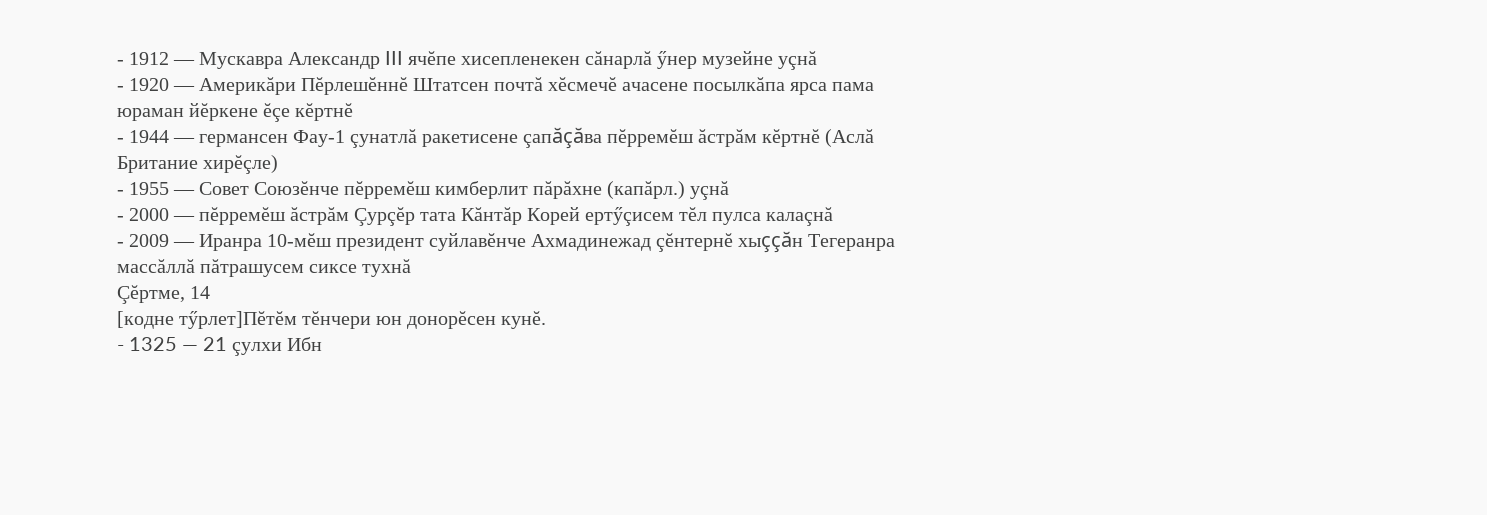- 1912 — Мускавра Александр III ячĕпе хисепленекен сăнарлă ӳнер музейне уçнă
- 1920 — Америкăри Пĕрлешĕннĕ Штатсен почтă хĕсмечĕ ачасене посылкăпа ярса пама юраман йĕркене ĕçе кĕртнĕ
- 1944 — германсен Фау-1 çунатлă ракетисене çапăçăва пĕрремĕш ăстрăм кĕртнĕ (Аслă Британие хирĕçле)
- 1955 — Совет Союзĕнче пĕрремĕш кимберлит пăрăхне (капăрл.) уçнă
- 2000 — пĕрремĕш ăстрăм Çурçĕр тата Кăнтăр Корей ертӳçисем тĕл пулса калаçнă
- 2009 — Иранра 10-мĕш президент суйлавĕнче Ахмадинежад çĕнтернĕ хыççăн Тегеранра массăллă пăтрашусем сиксе тухнă
Çĕртме, 14
[кодне тӳрлет]Пĕтĕм тĕнчери юн донорĕсен кунĕ.
- 1325 — 21 çулхи Ибн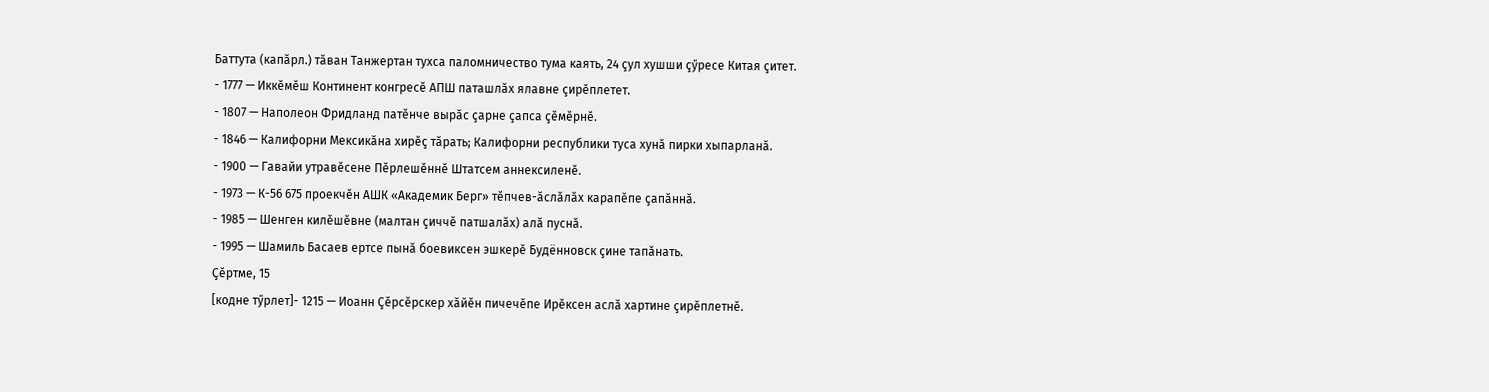Баттута (капăрл.) тăван Танжертан тухса паломничество тума каять, 24 çул хушши çӳресе Китая çитет.
- 1777 — Иккĕмĕш Континент конгресĕ АПШ паташлăх ялавне çирĕплетет.
- 1807 — Наполеон Фридланд патĕнче вырăс çарне çапса çĕмĕрнĕ.
- 1846 — Калифорни Мексикăна хирĕç тăрать; Калифорни республики туса хунă пирки хыпарланă.
- 1900 — Гавайи утравĕсене Пĕрлешĕннĕ Штатсем аннексиленĕ.
- 1973 — К-56 675 проекчĕн АШК «Академик Берг» тĕпчев-ăслăлăх карапĕпе çапăннă.
- 1985 — Шенген килĕшĕвне (малтан çиччĕ патшалăх) алă пуснă.
- 1995 — Шамиль Басаев ертсе пынă боевиксен эшкерĕ Будённовск çине тапăнать.
Çĕртме, 15
[кодне тӳрлет]- 1215 — Иоанн Çĕрсĕрскер хăйĕн пичечĕпе Ирĕксен аслă хартине çирĕплетнĕ.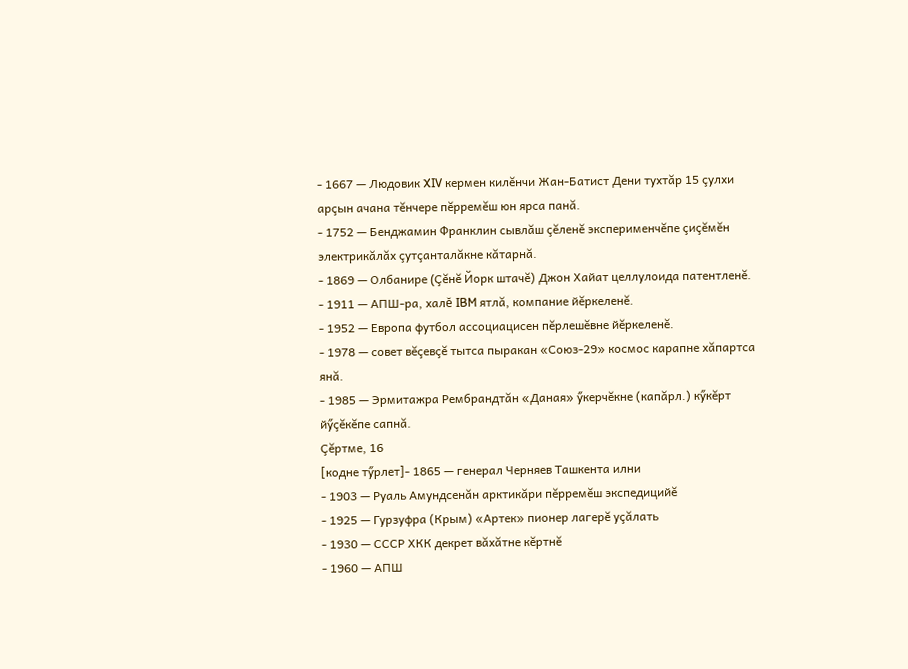- 1667 — Людовик XIV кермен килĕнчи Жан-Батист Дени тухтăр 15 çулхи арçын ачана тĕнчере пĕрремĕш юн ярса панă.
- 1752 — Бенджамин Франклин сывлăш çĕленĕ эксперименчĕпе çиçĕмĕн электрикăлăх çутçанталăкне кăтарнă.
- 1869 — Олбанире (Çĕнĕ Йорк штачĕ) Джон Хайат целлулоида патентленĕ.
- 1911 — АПШ-ра, халĕ IBM ятлă, компание йĕркеленĕ.
- 1952 — Европа футбол ассоциацисен пĕрлешĕвне йĕркеленĕ.
- 1978 — совет вĕçевçĕ тытса пыракан «Союз-29» космос карапне хăпартса янă.
- 1985 — Эрмитажра Рембрандтăн «Даная» ӳкерчĕкне (капăрл.) кӳкĕрт йӳçĕкĕпе сапнă.
Çĕртме, 16
[кодне тӳрлет]- 1865 — генерал Черняев Ташкента илни
- 1903 — Руаль Амундсенăн арктикăри пĕрремĕш экспедицийĕ
- 1925 — Гурзуфра (Крым) «Артек» пионер лагерĕ уçăлать
- 1930 — СССР ХКК декрет вăхăтне кĕртнĕ
- 1960 — АПШ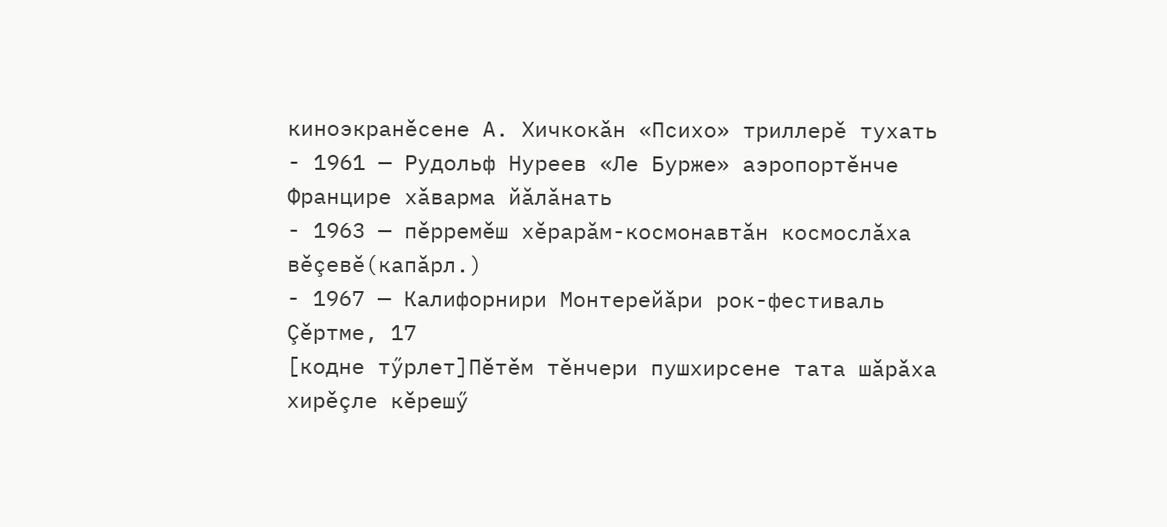киноэкранĕсене А. Хичкокăн «Психо» триллерĕ тухать
- 1961 — Рудольф Нуреев «Ле Бурже» аэропортĕнче Францире хăварма йăлăнать
- 1963 — пĕрремĕш хĕрарăм-космонавтăн космослăха вĕçевĕ(капăрл.)
- 1967 — Калифорнири Монтерейăри рок-фестиваль
Çĕртме, 17
[кодне тӳрлет]Пĕтĕм тĕнчери пушхирсене тата шăрăха хирĕçле кĕрешӳ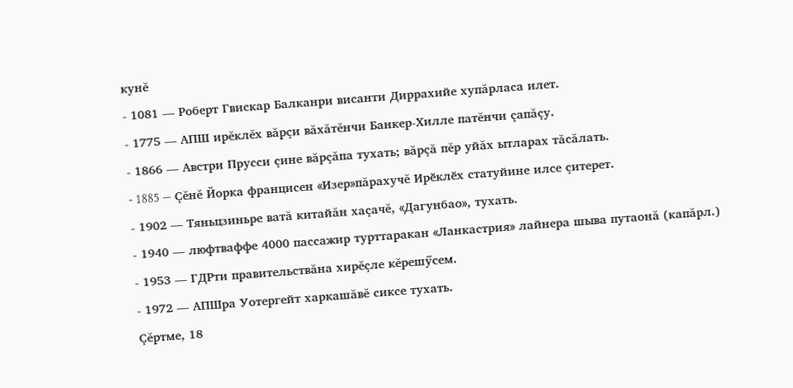кунĕ
- 1081 — Роберт Гвискар Балканри висанти Диррахийе хупăрласа илет.
- 1775 — АПШ ирĕклĕх вăрçи вăхăтĕнчи Банкер-Хилле патĕнчи çапăçу.
- 1866 — Австри Прусси çине вăрçăпа тухать; вăрçă пĕр уйăх ытларах тăсăлать.
- 1885 — Çĕнĕ Йорка францисен «Изер»пăрахучĕ Ирӗклӗх статуйине илсе çитерет.
- 1902 — Тяньцзиньре ватă китайăн хаçачĕ, «Дагунбао», тухать.
- 1940 — люфтваффе 4000 пассажир турттаракан «Ланкастрия» лайнера шыва путаонă (капăрл.)
- 1953 — ГДРти правительствăна хирĕçле кĕрешӳсем.
- 1972 — АПШра Уотергейт харкашăвĕ сиксе тухать.
Çĕртме, 18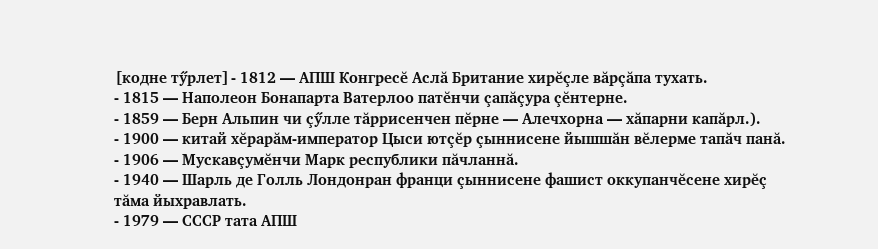[кодне тӳрлет]- 1812 — АПШ Конгресĕ Аслă Британие хирĕçле вăрçăпа тухать.
- 1815 — Наполеон Бонапарта Ватерлоо патĕнчи çапăçура çĕнтерне.
- 1859 — Берн Альпин чи çӳлле тăррисенчен пĕрне — Алечхорна — хăпарни капăрл.).
- 1900 — китай хĕрарăм-император Цыси ютçĕр çыннисене йышшăн вĕлерме тапăч панă.
- 1906 — Мускавçумĕнчи Марк республики пăчланнă.
- 1940 — Шарль де Голль Лондонран франци çыннисене фашист оккупанчĕсене хирĕç тăма йыхравлать.
- 1979 — СССР тата АПШ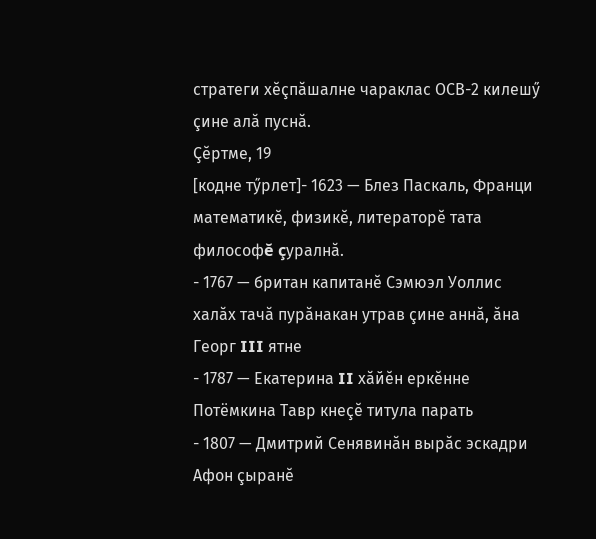стратеги хĕçпăшалне чараклас ОСВ-2 килешӳ çине алă пуснă.
Çĕртме, 19
[кодне тӳрлет]- 1623 — Блез Паскаль, Франци математикĕ, физикĕ, литераторĕ тата философĕ çуралнă.
- 1767 — британ капитанĕ Сэмюэл Уоллис халăх тачă пурăнакан утрав çине аннă, ăна Георг III ятне
- 1787 — Екатерина II хăйĕн еркĕнне Потёмкина Тавр кнеçĕ титула парать
- 1807 — Дмитрий Сенявинăн вырăс эскадри Афон çыранĕ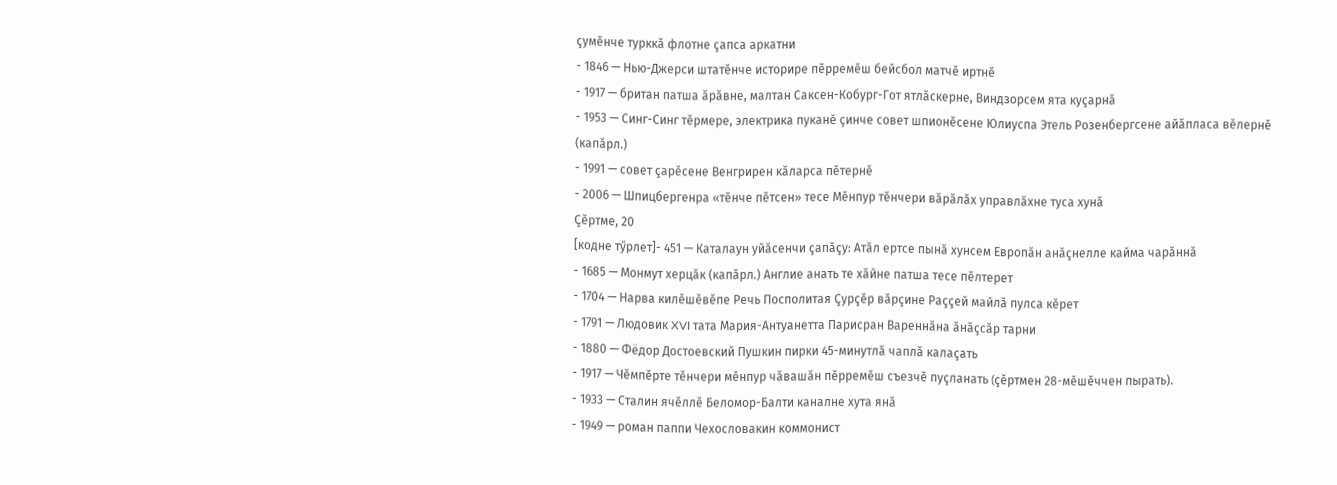çумĕнче турккă флотне çапса аркатни
- 1846 — Нью-Джерси штатĕнче историре пĕрремĕш бейсбол матчĕ иртнĕ
- 1917 — британ патша ăрăвне, малтан Саксен-Кобург-Гот ятлăскерне, Виндзорсем ята куçарнă
- 1953 — Синг-Синг тĕрмере, электрика пуканĕ çинче совет шпионĕсене Юлиуспа Этель Розенбергсене айăпласа вĕлернĕ (капăрл.)
- 1991 — совет çарĕсене Венгрирен кăларса пĕтернĕ
- 2006 — Шпицбергенра «тĕнче пĕтсен» тесе Мĕнпур тĕнчери вăрăлăх управлăхне туса хунă
Çĕртме, 20
[кодне тӳрлет]- 451 — Каталаун уйăсенчи çапăçу: Атăл ертсе пынă хунсем Европăн анăçнелле кайма чарăннă
- 1685 — Монмут херцăк (капăрл.) Англие анать те хăйне патша тесе пĕлтерет
- 1704 — Нарва килĕшĕвĕпе Речь Посполитая Çурçĕр вăрçине Раççей майлă пулса кĕрет
- 1791 — Людовик XVI тата Мария-Антуанетта Парисран Вареннăна ăнăçсăр тарни
- 1880 — Фёдор Достоевский Пушкин пирки 45-минутлă чаплă калаçать
- 1917 — Чĕмпĕрте тĕнчери мĕнпур чăвашăн пĕрремĕш съезчĕ пуçланать (çĕртмен 28-мĕшĕччен пырать).
- 1933 — Сталин ячĕллĕ Беломор-Балти каналне хута янă
- 1949 — роман паппи Чехословакин коммонист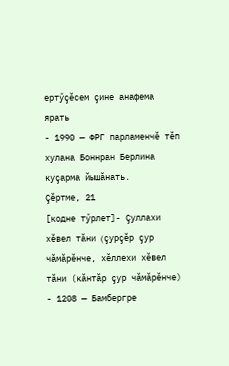ертӳçĕсем çине анафема ярать
- 1990 — ФРГ парламенчĕ тĕп хулана Боннран Берлина куçарма йышăнать.
Çĕртме, 21
[кодне тӳрлет]- Çуллахи хĕвел тăни (çурçĕр çур чăмăрĕнче, хĕллехи хĕвел тăни (кăнтăр çур чăмăрĕнче)
- 1208 — Бамбергре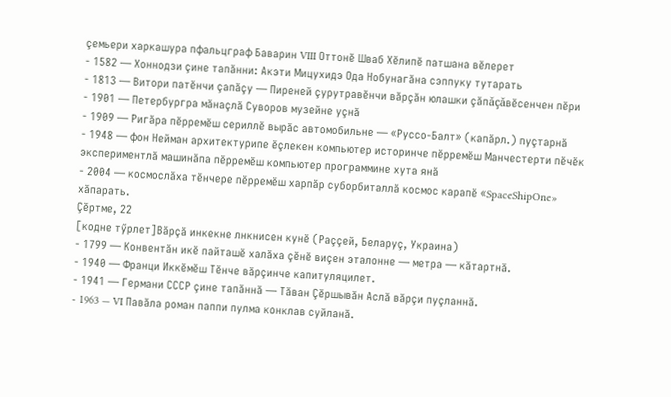çемьери харкашура пфальцграф Баварин VIII Оттонĕ Шваб Хĕлипĕ патшана вĕлерет
- 1582 — Хоннодзи çине тапăнни: Акэти Мицухидэ Ода Нобунагăна сэппуку тутарать
- 1813 — Витори патĕнчи çапăçу — Пиреней çурутравĕнчи вăрçăн юлашки çăпăçăвĕсенчен пĕри
- 1901 — Петербургра мăнаçлă Суворов музейне уçнă
- 1909 — Ригăра пĕрремĕш сериллĕ вырăс автомобильне — «Руссо-Балт» (капăрл.) пуçтарнă
- 1948 — фон Нейман архитектурипе ĕçлекен компьютер историнче пĕрремĕш Манчестерти пĕчĕк экспериментлă машинăпа пĕрремĕш компьютер программине хута янă
- 2004 — космослăха тĕнчере пĕрремĕш харпăр суборбиталлă космос карапĕ «SpaceShipOne» хăпарать.
Çĕртме, 22
[кодне тӳрлет]Вăрçă инкекне лнкнисен кунĕ (Раççей, Беларуç, Украина)
- 1799 — Конвентăн икĕ пайташĕ халăха çĕнĕ виçен эталонне — метра — кăтартнă.
- 1940 — Франци Иккĕмĕш Тĕнче вăрçинче капитуляцилет.
- 1941 — Германи СССР çине тапăннă — Тăван Çĕршывăн Аслă вăрçи пуçланнă.
- 1963 — VI Павăла роман паппи пулма конклав суйланă.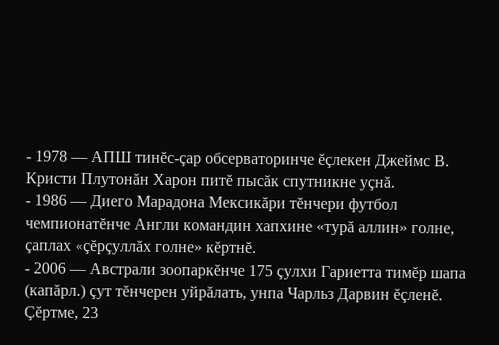- 1978 — АПШ тинĕс-çар обсерваторинче ĕçлекен Джеймс В. Кристи Плутонăн Харон питĕ пысăк спутникне уçнă.
- 1986 — Диего Марадона Мексикăри тĕнчери футбол чемпионатĕнче Англи командин хапхине «турă аллин» голне, çаплах «çĕрçуллăх голне» кĕртнĕ.
- 2006 — Австрали зоопаркĕнче 175 çулхи Гариетта тимĕр шапа (капăрл.) çут тĕнчерен уйрăлать, унпа Чарльз Дарвин ĕçленĕ.
Çĕртме, 23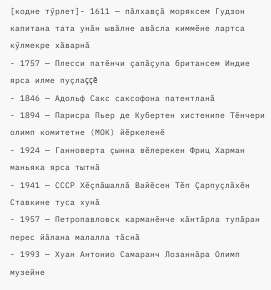[кодне тӳрлет]- 1611 — пăлхавçă моряксем Гудзон капитана тата унăн ывăлне авăсла киммĕне лартса кӳлмекре хăварнă
- 1757 — Плесси патĕнчи çапăçупа британсем Индие ярса илме пуçлаççĕ
- 1846 — Адольф Сакс саксофона патентланă
- 1894 — Парисра Пьер де Кубертен хистенипе Тĕнчери олимп комитетне (МОК) йĕркеленĕ
- 1924 — Ганноверта çынна вĕлерекен Фриц Харман маньяка ярса тытнă
- 1941 — СССР Хĕçпăшаллă Вайĕсен Тĕп Çарпуçлăхĕн Ставкине туса хунă
- 1957 — Петропавловск карманĕнче кăнтăрла тупăран перес йăлана малалла тăснă
- 1993 — Хуан Антонио Самаранч Лозаннăра Олимп музейне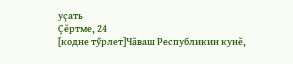уçать
Çĕртме, 24
[кодне тӳрлет]Чăваш Республикин кунĕ,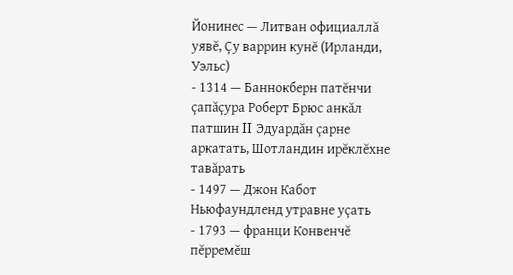Йонинес — Литван официаллă уявĕ, Çу варрин кунĕ (Ирланди, Уэльс)
- 1314 — Баннокберн патĕнчи çапăçура Роберт Брюс анкăл патшин II Эдуардăн çарне аркатать, Шотландин ирĕклĕхне тавăрать
- 1497 — Джон Кабот Ньюфаундленд утравне уçать
- 1793 — франци Конвенчĕ пĕрремĕш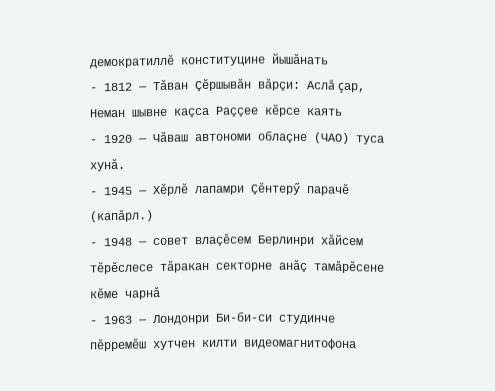демократиллĕ конституцине йышăнать
- 1812 — Тăван Çĕршывăн вăрçи: Аслă çар, Неман шывне каçса Раççее кĕрсе каять
- 1920 — Чăваш автономи облаçне (ЧАО) туса хунă.
- 1945 — Хĕрлĕ лапамри Çĕнтерӳ парачĕ (капăрл.)
- 1948 — совет влаçĕсем Берлинри хăйсем тĕрĕслесе тăракан секторне анăç тамăрĕсене кĕме чарнă
- 1963 — Лондонри Би-би-си студинче пĕрремĕш хутчен килти видеомагнитофона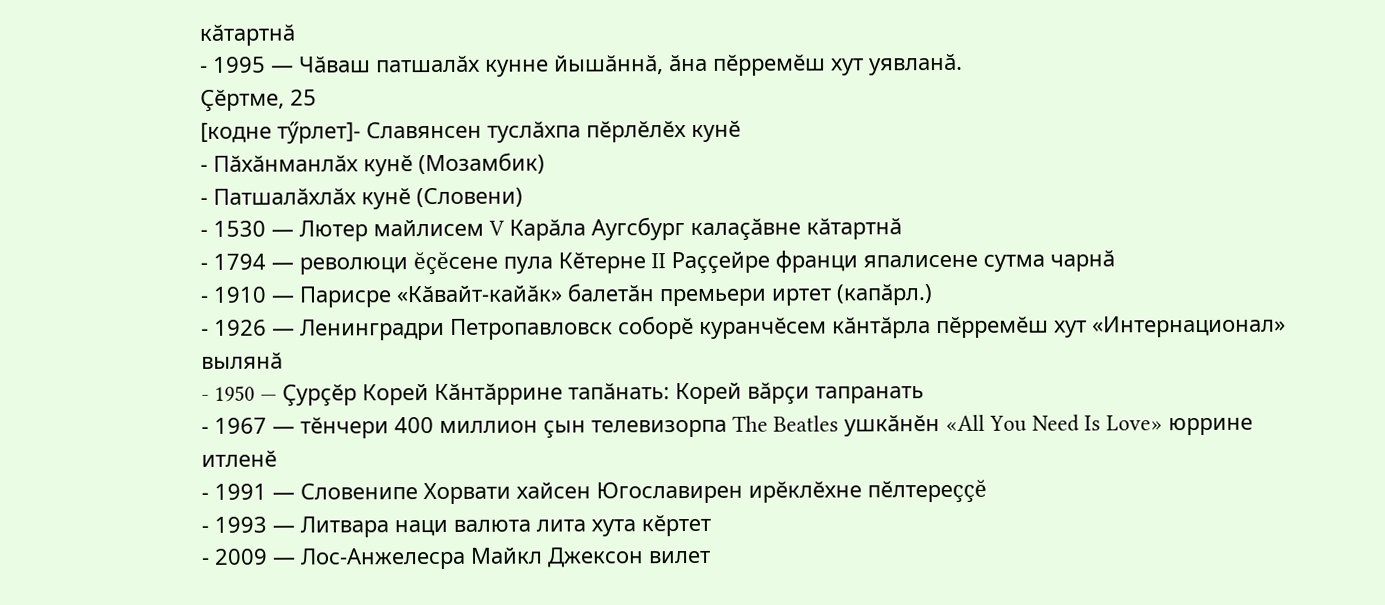кăтартнă
- 1995 — Чăваш патшалăх кунне йышăннă, ăна пĕрремĕш хут уявланă.
Çĕртме, 25
[кодне тӳрлет]- Славянсен туслăхпа пĕрлĕлĕх кунĕ
- Пăхăнманлăх кунĕ (Мозамбик)
- Патшалăхлăх кунĕ (Словени)
- 1530 — Лютер майлисем V Карăла Аугсбург калаçăвне кăтартнă
- 1794 — революци ĕçĕсене пула Кĕтерне II Раççейре франци япалисене сутма чарнă
- 1910 — Парисре «Кăвайт-кайăк» балетăн премьери иртет (капăрл.)
- 1926 — Ленинградри Петропавловск соборĕ куранчĕсем кăнтăрла пĕрремĕш хут «Интернационал» вылянă
- 1950 — Çурçĕр Корей Кăнтăррине тапăнать: Корей вăрçи тапранать
- 1967 — тĕнчери 400 миллион çын телевизорпа The Beatles ушкăнĕн «All You Need Is Love» юррине итленĕ
- 1991 — Словенипе Хорвати хайсен Югославирен ирĕклĕхне пĕлтереççĕ
- 1993 — Литвара наци валюта лита хута кĕртет
- 2009 — Лос-Анжелесра Майкл Джексон вилет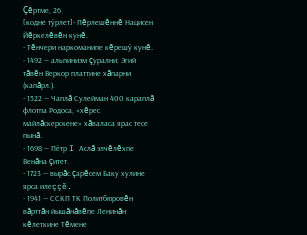Çĕртме, 26
[кодне тӳрлет]- Пĕрлешĕннĕ Нацисен Йĕркелĕвĕн кунĕ.
- Тĕнчери наркоманипе кĕрешӳ кунĕ.
- 1492 — альпинизм çурални: Эгий тăвĕн Веркор платтине хăпарни (капăрл.).
- 1522 — Чаплă Сулейман 400 караплă флотпа Родоса, «хĕрес майлăскерскене» хăваласа ярас тесе пынă.
- 1698 — Пётр I Аслă элчĕлĕхпе Венăна çитет.
- 1723 — вырăс çарĕсем Баку хулине ярса илеççĕ.
- 1941 — ССКП ТК Политбюровĕн вăрттăн йышăнăвĕпе Ленинăн кĕлеткине Тĕмене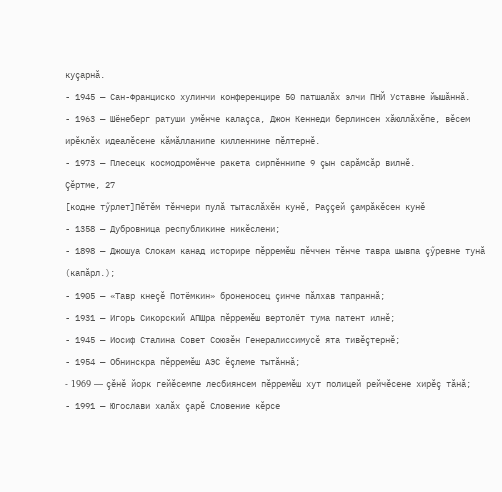куçарнă.
- 1945 — Сан-Франциско хулинчи конференцире 50 патшалăх элчи ПНЙ Уставне йышăннă.
- 1963 — Шёнеберг ратуши умĕнче калаçса, Джон Кеннеди берлинсен хăюллăхĕпе, вĕсем ирĕклĕх идеалĕсене кăмăлланипе килленнине пĕлтернĕ.
- 1973 — Плесецк космодромĕнче ракета сирпĕннипе 9 çын сарăмсăр вилнĕ.
Çĕртме, 27
[кодне тӳрлет]Пĕтĕм тĕнчери пулă тытаслăхĕн кунĕ, Раççей çамрăкĕсен кунĕ
- 1358 — Дубровница республикине никĕслени;
- 1898 — Джошуа Слокам канад историре пĕрремĕш пĕччен тĕнче тавра шывпа çӳревне тунă (капăрл.);
- 1905 — «Тавр кнеçĕ Потёмкин» броненосец çинче пăлхав тапраннă;
- 1931 — Игорь Сикорский АПШра пĕрремĕш вертолёт тума патент илнĕ;
- 1945 — Иосиф Сталина Совет Союзĕн Генералиссимусĕ ята тивĕçтернĕ;
- 1954 — Обнинскра пĕрремĕш АЭС ĕçлеме тытăннă;
- 1969 — çĕнĕ йорк гейĕсемпе лесбиянсем пĕрремĕш хут полицей рейчĕсене хирĕç тăнă;
- 1991 — Югослави халăх çарĕ Словение кĕрсе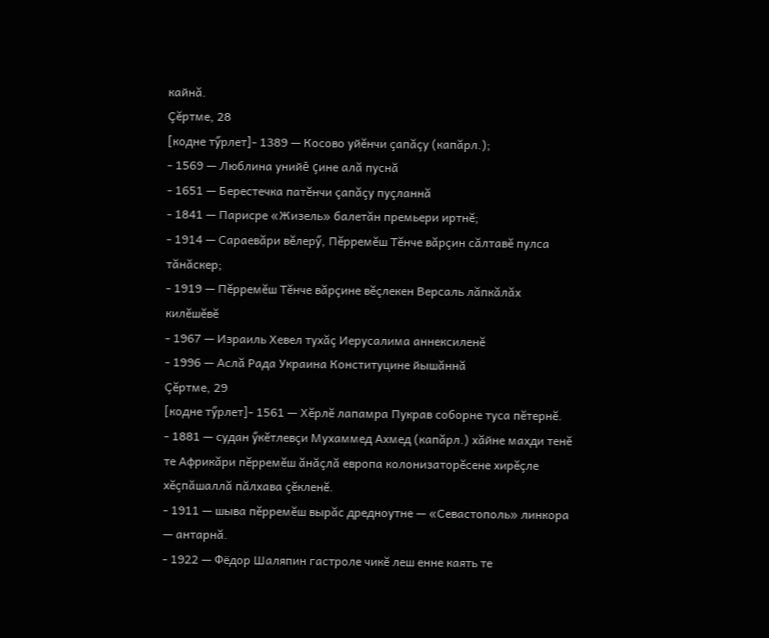кайнă.
Çĕртме, 28
[кодне тӳрлет]- 1389 — Косово уйĕнчи çапăçу (капăрл.);
- 1569 — Люблина унийĕ çине алă пуснă
- 1651 — Берестечка патĕнчи çапăçу пуçланнă
- 1841 — Парисре «Жизель» балетăн премьери иртнĕ;
- 1914 — Сараевăри вĕлерӳ, Пĕрремĕш Тĕнче вăрçин сăлтавĕ пулса тăнăскер;
- 1919 — Пĕрремĕш Тĕнче вăрçине вĕçлекен Версаль лăпкăлăх килĕшĕвĕ
- 1967 — Израиль Хевел тухăç Иерусалима аннексиленĕ
- 1996 — Аслă Рада Украина Конституцине йышăннă
Çĕртме, 29
[кодне тӳрлет]- 1561 — Хĕрлĕ лапамра Пукрав соборне туса пĕтернĕ.
- 1881 — судан ӳкĕтлевçи Мухаммед Ахмед (капăрл.) хăйне махди тенĕ те Африкăри пĕрремĕш ăнăçлă европа колонизаторĕсене хирĕçле хĕçпăшаллă пăлхава çĕкленĕ.
- 1911 — шыва пĕрремĕш вырăс дредноутне — «Севастополь» линкора — антарнă.
- 1922 — Фёдор Шаляпин гастроле чикĕ леш енне каять те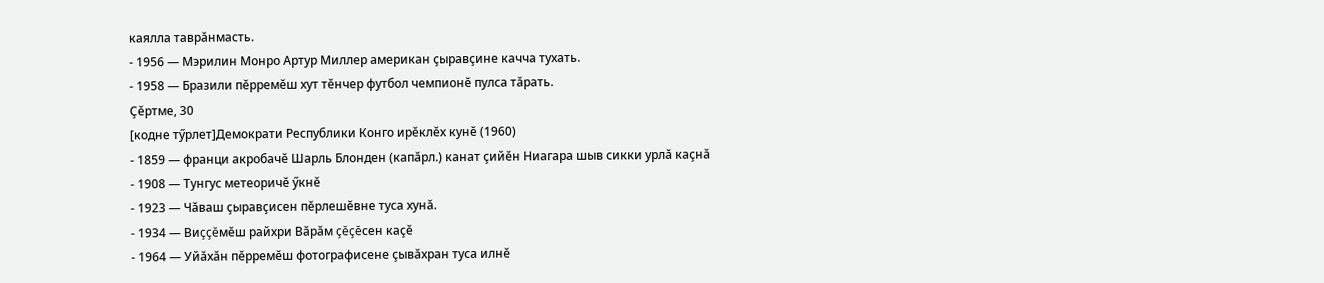каялла таврăнмасть.
- 1956 — Мэрилин Монро Артур Миллер американ çыравçине качча тухать.
- 1958 — Бразили пĕрремĕш хут тĕнчер футбол чемпионĕ пулса тăрать.
Çĕртме, 30
[кодне тӳрлет]Демократи Республики Конго ирĕклĕх кунĕ (1960)
- 1859 — франци акробачĕ Шарль Блонден (капăрл.) канат çийĕн Ниагара шыв сикки урлă каçнă
- 1908 — Тунгус метеоричĕ ӳкнĕ
- 1923 — Чăваш çыравçисен пĕрлешĕвне туса хунă.
- 1934 — Виççĕмĕш райхри Вăрăм çĕçĕсен каçĕ
- 1964 — Уйăхăн пĕрремĕш фотографисене çывăхран туса илнĕ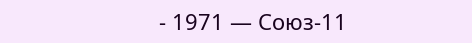- 1971 — Союз-11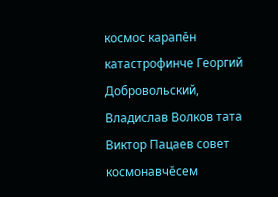космос карапĕн катастрофинче Георгий Добровольский, Владислав Волков тата Виктор Пацаев совет космонавчĕсем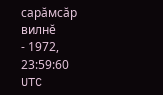сарăмсăр вилнĕ
- 1972, 23:59:60 UTC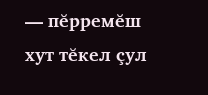— пĕрремĕш хут тĕкел çул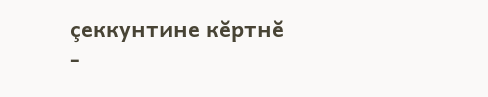çеккунтине кĕртнĕ
-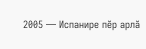2005 — Испанире пĕр арлă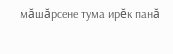мăшăрсене тума ирĕк панă